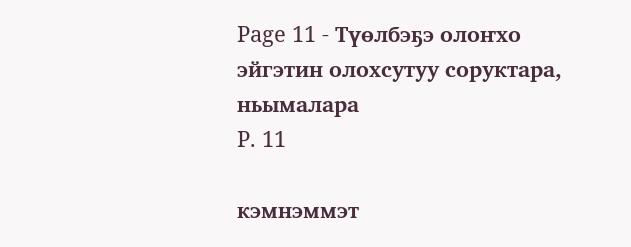Page 11 - Түөлбэҕэ олоҥхо эйгэтин олохсутуу соруктара, ньымалара
P. 11

кэмнэммэт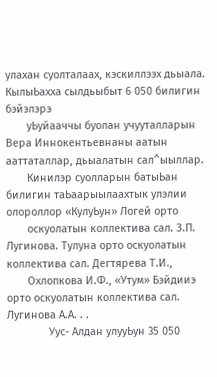улахан суолталаах, кэскиллээх дьыала. КылыЬахха сылдьыбыт 6 050 билигин бэйэлэрэ
       уЬуйааччы буолан учууталларын Вера Иннокентьевнаны аатын ааттаталлар, дьыалатын сал^ыыллар.
       Кинилэр суолларын батыЬан билигин таЬаарыылаахтык улэлии олороллор «КулуЬун» Логей орто
       оскуолатын коллектива сал. З.П. Лугинова. Тулуна орто оскуолатын коллектива сал. Дегтярева Т.И.,
       Охлопкова И.Ф., «Утум» Бэйдииэ орто оскуолатын коллектива сал. Лугинова А.А. . .
              Уус- Алдан улууЬун 35 050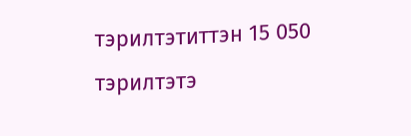тэрилтэтиттэн 15 050 тэрилтэтэ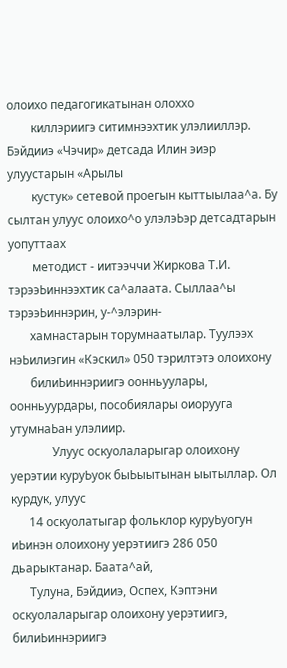олоихо педагогикатынан олоххо
        киллэриигэ ситимнээхтик улэлииллэр. Бэйдииэ «Чэчир» детсада Илин эиэр улуустарын «Арылы
        кустук» сетевой проегын кыттыылаа^а. Бу сылтан улуус олоихо^о улэлэЬэр детсадтарын уопуттаах
        методист - иитээччи Жиркова Т.И. тэрээЬиннээхтик са^алаата. Сыллаа^ы тэрээЬиннэрин, у-^элэрин-
       хамнастарын торумнаатылар. Туулээх нэЬилиэгин «Кэскил» 050 тэрилтэтэ олоихону
       билиЬиннэриигэ оонньуулары, оонньуурдары, пособиялары оиорууга утумнаЬан улэлиир.
              Улуус оскуолаларыгар олоихону уерэтии куруЬуок быЬыытынан ыытыллар. Ол курдук, улуус
      14 оскуолатыгар фольклор куруЬуогун иЬинэн олоихону уерэтиигэ 286 050 дьарыктанар. Баата^ай,
      Тулуна, Бэйдииэ, Оспех, Кэптэни оскуолаларыгар олоихону уерэтиигэ, билиЬиннэриигэ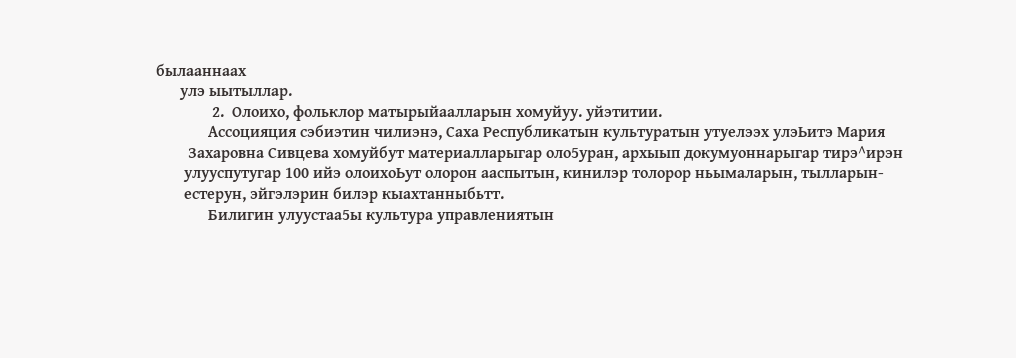былааннаах
      улэ ыытыллар.
              2.  Олоихо, фольклор матырыйаалларын хомуйуу. уйэтитии.
             Ассоцияция сэбиэтин чилиэнэ, Саха Республикатын культуратын утуелээх улэЬитэ Мария
        Захаровна Сивцева хомуйбут материалларыгар оло5уран, архыып докумуоннарыгар тирэ^ирэн
       улууспутугар 100 ийэ олоихоЬут олорон ааспытын, кинилэр толорор ньымаларын, тылларын-
       естерун, эйгэлэрин билэр кыахтанныбьтт.
             Билигин улуустаа5ы культура управлениятын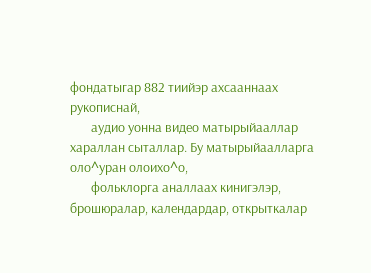фондатыгар 882 тиийэр ахсааннаах рукописнай,
       аудио уонна видео матырыйааллар хараллан сыталлар. Бу матырыйаалларга оло^уран олоихо^о,
       фольклорга аналлаах кинигэлэр, брошюралар, календардар, открыткалар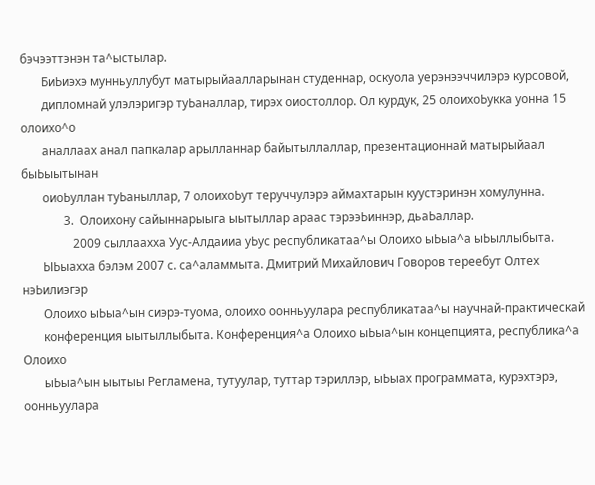бэчээттэнэн та^ыстылар.
       БиЬиэхэ мунньуллубут матырыйаалларынан студеннар, оскуола уерэнээччилэрэ курсовой,
       дипломнай улэлэригэр туЬаналлар, тирэх оиостоллор. Ол курдук, 25 олоихоЬукка уонна 15 олоихо^о
       аналлаах анал папкалар арылланнар байытыллаллар, презентационнай матырыйаал быЬыытынан
       оиоЬуллан туЬаныллар, 7 олоихоЬут теруччулэрэ аймахтарын куустэринэн хомулунна.
              3.  Олоихону сайыннарыыга ыытыллар араас тэрээЬиннэр, дьаЬаллар.
                 2009 сыллаахха Уус-Алдаииа уЬус республикатаа^ы Олоихо ыЬыа^а ыЬыллыбыта.
       ЫЬыахха бэлэм 2007 с. са^аламмыта. Дмитрий Михайлович Говоров тереебут Олтех нэЬилиэгэр
       Олоихо ыЬыа^ын сиэрэ-туома, олоихо оонньуулара республикатаа^ы научнай-практическай
       конференция ыытыллыбыта. Конференция^а Олоихо ыЬыа^ын концепцията, республика^а Олоихо
       ыЬыа^ын ыытыы Регламена, тутуулар, туттар тэриллэр, ыЬыах программата, курэхтэрэ, оонньуулара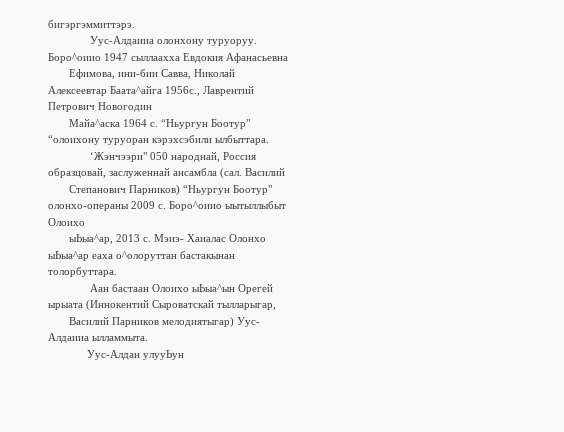бигэргэммиттэрэ.
              Уус-Алдаииа олонхону туруоруу. Боро^оиио 1947 сыллаахха Евдокия Афанасьевна
       Ефимова, ини-бии Савва, Николай Алексеевтар Баата^айга 1956с., Лаврентий Петрович Новогодин
       Майа^аска 1964 с. “Ньургун Боотур" “олоихону туруоран кэрэхсэбили ылбыттара.
              ‘Жэнчээри" 050 народнай, Россия образцовай, заслуженнай ансамбла (сал. Василий
       Степанович Парников) “Ньургун Боотур" олонхо-операны 2009 с. Боро^оиио ыытыллыбыт Олоихо
       ыЬыа^ар, 2013 с. Мэиэ- Хаиалас Олонхо ыЬыа^ар еаха о^олоруттан бастакынан толорбуттара.
              Аан бастаан Олоихо ыЬыа^ын Орегей ырыата (Иннокентий Сыроватскай тылларыгар,
       Василий Парников мелодиятыгар) Уус-Алдаииа ылламмыта.
             Уус-Алдан улууЬун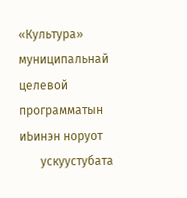«Культура» муниципальнай целевой программатын иЬинэн норуот
       ускуустубата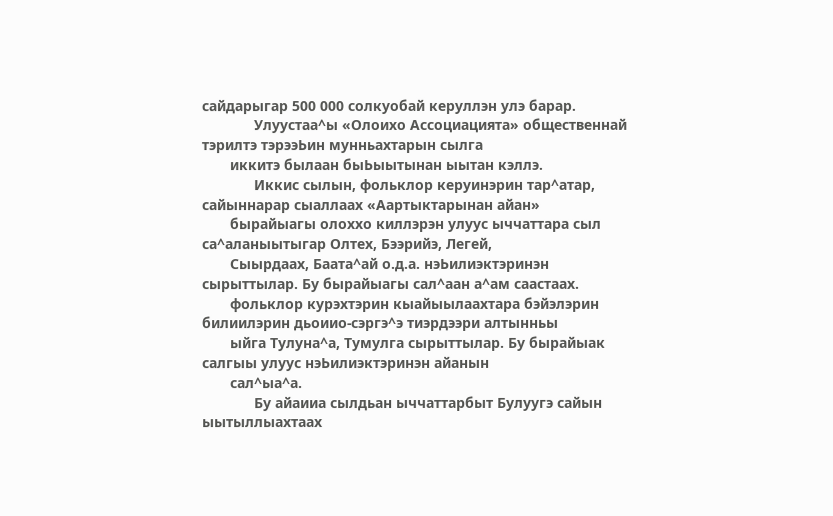сайдарыгар 500 000 солкуобай керуллэн улэ барар.
             Улуустаа^ы «Олоихо Ассоциацията» общественнай тэрилтэ тэрээЬин мунньахтарын сылга
       иккитэ былаан быЬыытынан ыытан кэллэ.
             Иккис сылын, фольклор керуинэрин тар^атар, сайыннарар сыаллаах «Аартыктарынан айан»
       бырайыагы олоххо киллэрэн улуус ыччаттара сыл са^аланыытыгар Олтех, Бээрийэ, Легей,
       Сыырдаах, Баата^ай о.д.а. нэЬилиэктэринэн сырыттылар. Бу бырайыагы сал^аан а^ам саастаах.
       фольклор курэхтэрин кыайыылаахтара бэйэлэрин билиилэрин дьоиио-сэргэ^э тиэрдээри алтынньы
       ыйга Тулуна^а, Тумулга сырыттылар. Бу бырайыак салгыы улуус нэЬилиэктэринэн айанын
       сал^ыа^а.
             Бу айаииа сылдьан ыччаттарбыт Булуугэ сайын ыытыллыахтаах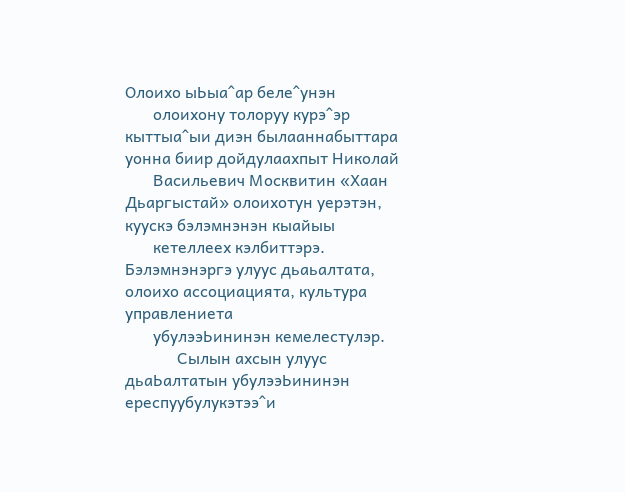Олоихо ыЬыа^ар беле^унэн
       олоихону толоруу курэ^эр кыттыа^ыи диэн былааннабыттара уонна биир дойдулаахпыт Николай
       Васильевич Москвитин «Хаан Дьаргыстай» олоихотун уерэтэн, куускэ бэлэмнэнэн кыайыы
       кетеллеех кэлбиттэрэ. Бэлэмнэнэргэ улуус дьаьалтата, олоихо ассоциацията, культура управлениета
       убулээЬининэн кемелестулэр.
             Сылын ахсын улуус дьаЬалтатын убулээЬининэн ереспуубулукэтээ^и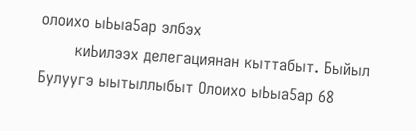олоихо ыЬыа5ар элбэх
       киЬилээх делегациянан кыттабыт. Быйыл Булуугэ ыытыллыбыт Олоихо ыЬыа5ар 68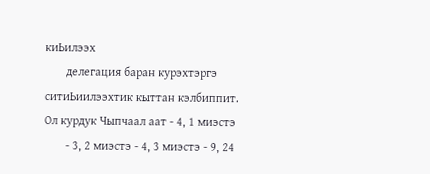киЬилээх
       делегация баран курэхтэргэ ситиЬиилээхтик кыттан кэлбиппит. Ол курдук Чыпчаал аат - 4, 1 миэстэ
       - 3, 2 миэстэ - 4, 3 миэстэ - 9, 24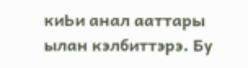киЬи анал ааттары ылан кэлбиттэрэ. Бу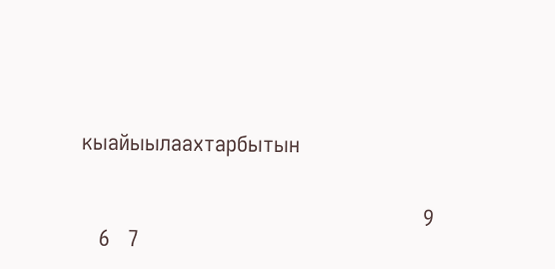кыайыылаахтарбытын


                                                         9
   6   7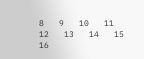8   9   10   11   12   13   14   15   16